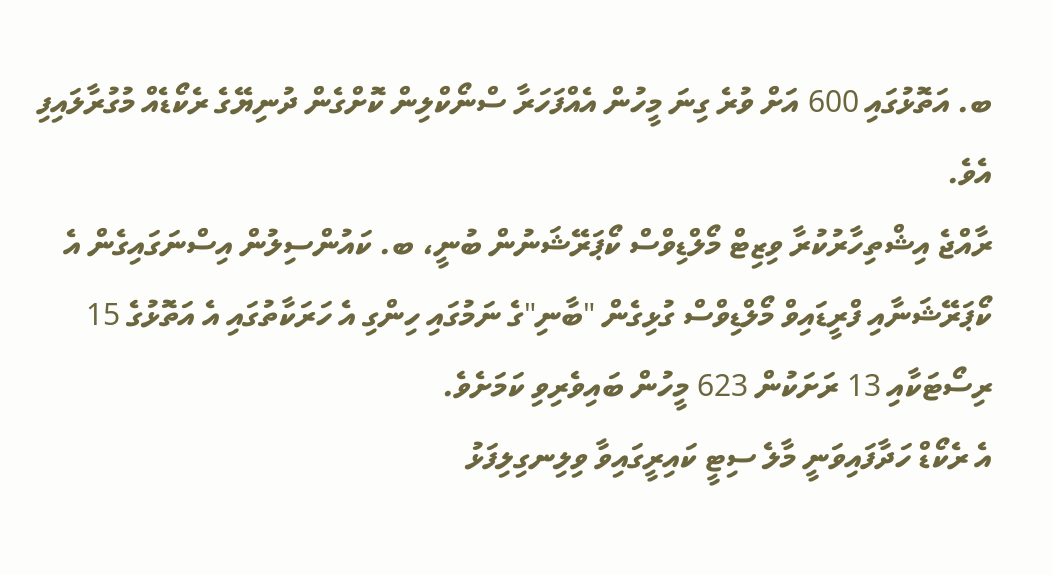ބ. އަތޮޅުގައި 600 އަށް ވުރެ ގިނަ މީހުން އެއްފަހަރާ ސްނޯކްލިން ކޮށްގެން ދުނިޔޭގެ ރެކޯޑެއް މުގުރާލައިފި އެވެ.
ރާއްޖެ އިޝްތިހާރުކުރާ ވިޒިޓް މޯލްޑިވްސް ކޯޕަރޭޝަނުން ބުނީ، ބ. ކައުންސިލުން އިސްނަގައިގެން އެ ކޯޕަރޭޝަނާއި ފްރީޑައިވް މޯލްޑިވްސް ގުޅިގެން "ބާނި"ގެ ނަމުގައި ހިންގި އެ ހަރަކާތުގައި އެ އަތޮޅުގެ 15 ރިސޯޓަކާއި 13 ރަށަކުން 623 މީހުން ބައިވެރިވި ކަމަށެވެ.
އެ ރެކޯޑް ހަދާފައިވަނީ މާލެ ސިޓީ ކައިރީގައިވާ ވިލިނގިލިފަޅު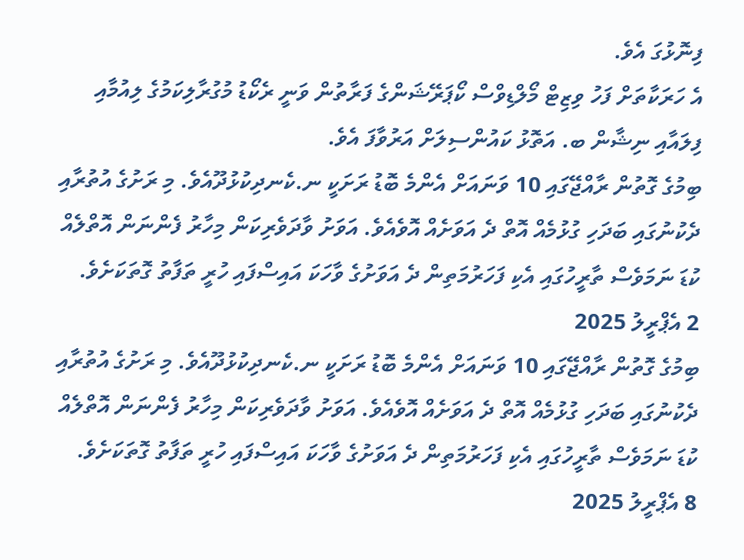ފިނޮޅުގަ އެވެ.
އެ ހަރަކާތަށް ފަހު ވިޒިޓް މޯލްޑިވްސް ކޯޕަރޭޝަންގެ ފަރާތުން ވަނީ ރެކޯޑު މުގުރާލިކަމުގެ ލިއުމާއި ފިލައާއި ނިޝާން ބ. އަތޮޅު ކައުންސިލަށް އަރުވާފަ އެވެ.
ބިމުގެ ގޮތުން ރާއްޖޭގައި 10 ވަނައަށް އެންމެ ބޮޑު ރަށަކީ ނ.ކެނދިކުޅުދޫއެވެ. މި ރަށުގެ އުތުރާއި ދެކުނުގައި ބަދަހި ގުޅުމެއް އޮތް ދެ އަވަށެއް އޮވެއެވެ. އަވަށު ވާދަވެރިކަން މިހާރު ފެންނަން އޮތްލެއް ކުޑަ ނަމަވެސް ތާރީހުގައި އެކި ފަހަރުމަތިން ދެ އަވަށުގެ ވާހަކަ އައިސްފައި ހުރީ ތަފާތު ގޮތަކަށެވެ.
2 އެޕްރީލު 2025
ބިމުގެ ގޮތުން ރާއްޖޭގައި 10 ވަނައަށް އެންމެ ބޮޑު ރަށަކީ ނ.ކެނދިކުޅުދޫއެވެ. މި ރަށުގެ އުތުރާއި ދެކުނުގައި ބަދަހި ގުޅުމެއް އޮތް ދެ އަވަށެއް އޮވެއެވެ. އަވަށު ވާދަވެރިކަން މިހާރު ފެންނަން އޮތްލެއް ކުޑަ ނަމަވެސް ތާރީހުގައި އެކި ފަހަރުމަތިން ދެ އަވަށުގެ ވާހަކަ އައިސްފައި ހުރީ ތަފާތު ގޮތަކަށެވެ.
8 އެޕްރީލު 2025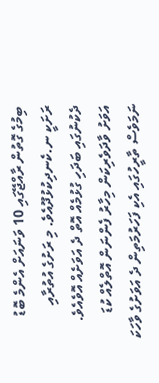ބިމުގެ ގޮތުން ރާއްޖޭގައި 10 ވަނައަށް އެންމެ ބޮޑު ރަށަކީ ނ.ކެނދިކުޅުދޫއެވެ. މި ރަށުގެ އުތުރާއި ދެކުނުގައި ބަދަހި ގުޅުމެއް އޮތް ދެ އަވަށެއް އޮވެއެވެ. އަވަށު ވާދަވެރިކަން މިހާރު ފެންނަން އޮތްލެއް ކުޑަ ނަމަވެސް ތާރީހުގައި އެކި ފަހަރުމަތިން ދެ އަވަށުގެ ވާހަކަ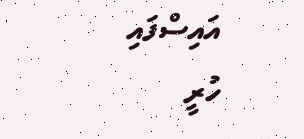އައިސްފައި ހުރީ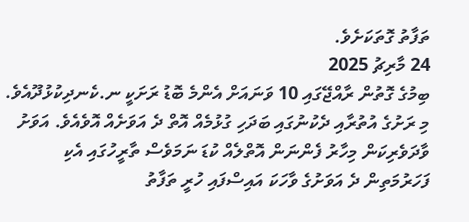ތަފާތު ގޮތަކަށެވެ.
24 މާރިޗު 2025
ބިމުގެ ގޮތުން ރާއްޖޭގައި 10 ވަނައަށް އެންމެ ބޮޑު ރަށަކީ ނ.ކެނދިކުޅުދޫއެވެ. މި ރަށުގެ އުތުރާއި ދެކުނުގައި ބަދަހި ގުޅުމެއް އޮތް ދެ އަވަށެއް އޮވެއެވެ. އަވަށު ވާދަވެރިކަން މިހާރު ފެންނަން އޮތްލެއް ކުޑަ ނަމަވެސް ތާރީހުގައި އެކި ފަހަރުމަތިން ދެ އަވަށުގެ ވާހަކަ އައިސްފައި ހުރީ ތަފާތު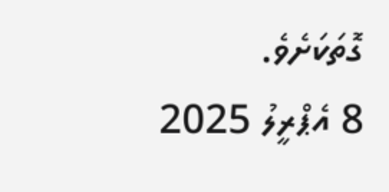ގޮތަކަށެވެ.
8 އެޕްރީލު 2025